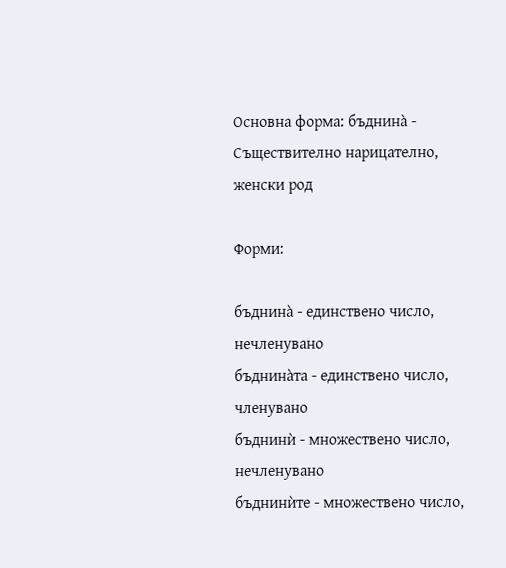Основна форма: бъднина̀ - Съществително нарицателно, женски род

Форми:

бъднина̀ - единствено число, нечленувано
бъднина̀та - единствено число, членувано
бъднинѝ - множествено число, нечленувано
бъднинѝте - множествено число,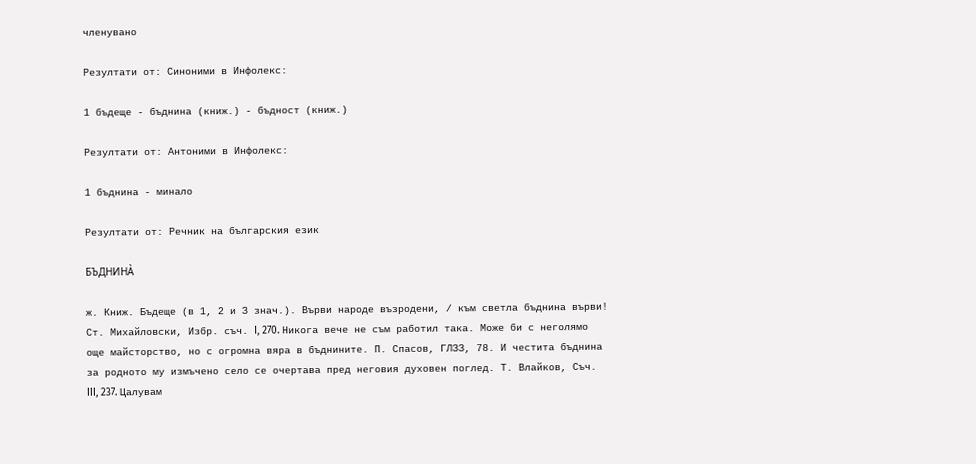членувано

Резултати от: Синоними в Инфолекс:

1 бъдеще - бъднина (книж.) - бъдност (книж.)

Резултати от: Антоними в Инфолекс:

1 бъднина - минало

Резултати от: Речник на българския език

БЪДНИНА̀

ж. Книж. Бъдеще (в 1, 2 и З знач.). Върви народе възродени, / към светла бъднина върви! Ст. Михайловски, Избр. съч. I, 270. Никога вече не съм работил така. Може би с неголямо още майсторство, но с огромна вяра в бъднините. П. Спасов, ГЛЗЗ, 78. И честита бъднина за родното му измъчено село се очертава пред неговия духовен поглед. Т. Влайков, Съч. III, 237. Цалувам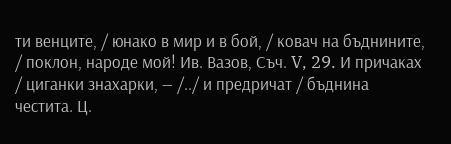ти венците, / юнако в мир и в бой, / ковач на бъднините, / поклон, народе мой! Ив. Вазов, Съч. V, 29. И причаках / циганки знахарки, — /../ и предричат / бъднина честита. Ц.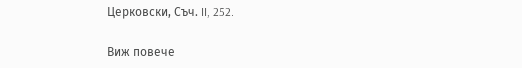Церковски, Съч. II, 252.

Виж повече